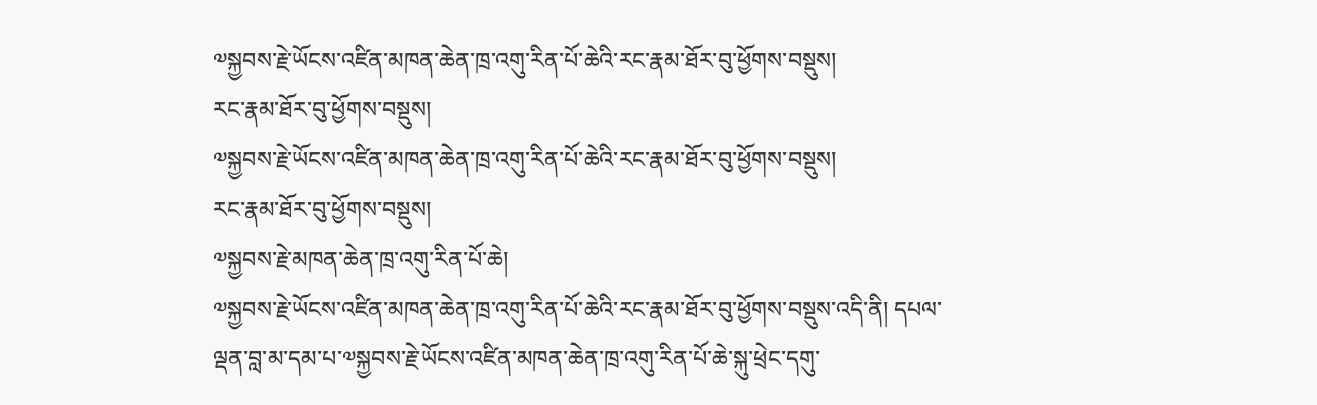༧སྐྱབས་རྗེ་ཡོངས་འཛིན་མཁན་ཆེན་ཁྲ་འགུ་རིན་པོ་ཆེའི་རང་རྣམ་ཐོར་བུ་ཕྱོགས་བསྡུས།
རང་རྣམ་ཐོར་བུ་ཕྱོགས་བསྡུས།
༧སྐྱབས་རྗེ་ཡོངས་འཛིན་མཁན་ཆེན་ཁྲ་འགུ་རིན་པོ་ཆེའི་རང་རྣམ་ཐོར་བུ་ཕྱོགས་བསྡུས།
རང་རྣམ་ཐོར་བུ་ཕྱོགས་བསྡུས།
༧སྐྱབས་རྗེ་མཁན་ཆེན་ཁྲ་འགུ་རིན་པོ་ཆེ།
༧སྐྱབས་རྗེ་ཡོངས་འཛིན་མཁན་ཆེན་ཁྲ་འགུ་རིན་པོ་ཆེའི་རང་རྣམ་ཐོར་བུ་ཕྱོགས་བསྡུས་འདི་ནི། དཔལ་ལྡན་བླ་མ་དམ་པ་༧སྐྱབས་རྗེ་ཡོངས་འཛིན་མཁན་ཆེན་ཁྲ་འགུ་རིན་པོ་ཆེ་སྐུ་ཕྲེང་དགུ་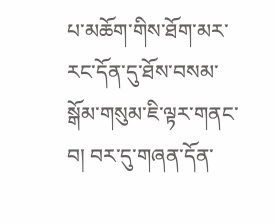པ་མཆོག་གིས་ཐོག་མར་རང་དོན་དུ་ཐོས་བསམ་སྒོམ་གསུམ་ཇི་ལྟར་གནང་བ། བར་དུ་གཞན་དོན་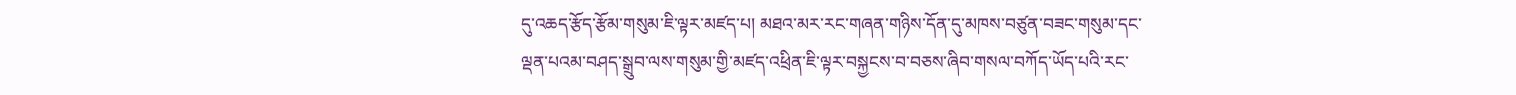དུ་འཆད་རྩོད་རྩོམ་གསུམ་ཇི་ལྟར་མཛད་པ། མཐའ་མར་རང་གཞན་གཉིས་དོན་དུ་མཁས་བཙུན་བཟང་གསུམ་དང་ལྡན་པའམ་བཤད་སྒྲུབ་ལས་གསུམ་གྱི་མཛད་འཕྲིན་ཇི་ལྟར་བསྐྱངས་བ་བཅས་ཞིབ་གསལ་བཀོད་ཡོད་པའི་རང་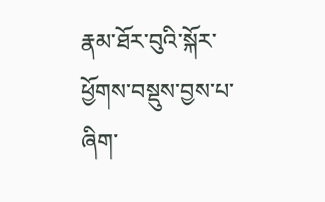རྣམ་ཐོར་བུའི་སྐོར་ཕྱོགས་བསྡུས་བྱས་པ་ཞིག་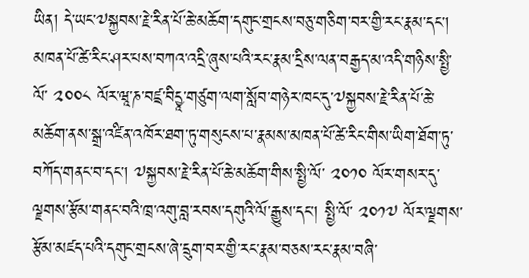ཡིན། དེ་ཡང་༧སྐྱབས་རྗེ་རིན་པོ་ཆེ་མཆོག་དགུང་གྲངས་བཅུ་གཅིག་བར་གྱི་རང་རྣམ་དང་། མཁན་པོ་ཚེ་རིང་ཤར་པས་བཀའ་འདྲི་ཞུས་པའི་རང་རྣམ་དྲིས་ལན་བརྒྱད་མ་འདི་གཉིས་སྤྱི་ལོ་ ༢༠༠༨ ལོར་ཝཱ་ཎ་བཛྲ་བིདྱཱ་གཙུག་ལག་སློབ་གཉེར་ཁང་དུ་༧སྐྱབས་རྗེ་རིན་པོ་ཆེ་མཆོག་ནས་སྒྲ་འཛིན་འཁོར་ཐག་ཏུ་གསུངས་པ་རྣམས་མཁན་པོ་ཚེ་རིང་གིས་ཡིག་ཐོག་ཏུ་བཀོད་གནང་བ་དང་། ༧སྐྱབས་རྗེ་རིན་པོ་ཆེ་མཆོག་གིས་སྤྱི་ལོ་ ༢༠༡༠ ལོར་གསར་དུ་ལྗགས་རྩོམ་གནང་བའི་ཁྲ་འགུ་བླ་རབས་དགུའི་ལོ་རྒྱུས་དང་། སྤྱི་ལོ་ ༢༠༡༧ ལོར་ལྗགས་རྩོམ་མཛད་པའི་དགུང་གྲངས་ཞེ་དྲུག་བར་གྱི་རང་རྣམ་བཅས་རང་རྣམ་བཞི་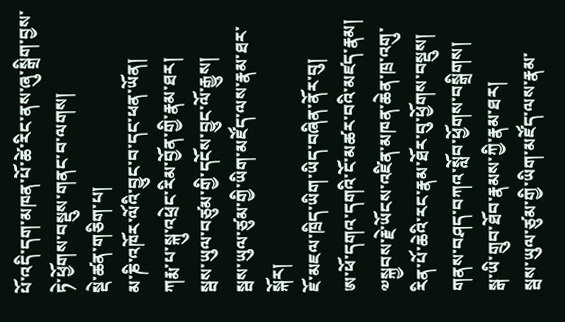པོ་འདི་དག་མཁན་པོ་ཚེ་རིང་ནས་ཞུ་སྒྲིག་བྱས་ཏེ་ཕྱོགས་བསྡུས་གནང་བ་ལགས།
སྡེ་ཚན་གཅིག་པ།
མ་ཎི་འཁོར་ལོའི་བྱུང་བ་དང་ཕན་ཡོན།
ཀརྨ་པ་སྐུ་འཕྲེང་རིམ་བྱོན་གྱི་རྣམ་ཐར།
སྦས་ཡུལ་བཙུམ་གྱི་དངོས་བྱུང་ལོ་རྒྱུས།
སྦས་ཡུལ་ཙུམ་གྱི་ཡིག་མཛོད་ལས་རྣམ་ཐར་སྐོར།
ཇོ་མཇལ་ཁྲིད་ཡིག་ཡིད་བཞིན་ནོར་བུ།
ཨ་ཕོ་དགའ་དགའི་ངོ་མཚར་བའི་མཛད་རྣམ།
༧སྐྱབས་རྗེ་ཡོངས་འཛིན་མཁན་ཆེན་ཁྲ་འགུ་རིན་པོ་ཆེའི་རང་རྣམ་ཐོར་བུ་ཕྱོགས་བསྡུས།
གནས་བཤད་བཀའ་སློབ་ཕྱོགས་བསྒྲིགས།
སྒ་ཡི་གྲུབ་ཐོབ་རྣམས་ཀྱི་རྣམ་ཐར།
སྦས་ཡུལ་ཙུམ་གྱི་ཡིག་མཛོད་ལས་རྣམ་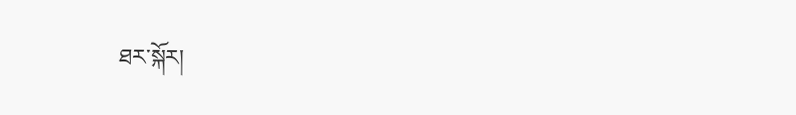ཐར་སྐོར།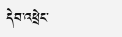དེབ་འཕྲེང་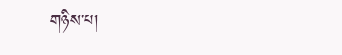གཉིས་པ།